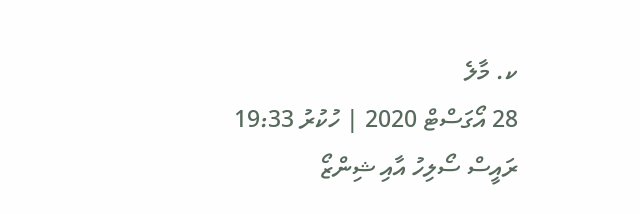ކ. މާލެ
28 އޯގަސްޓް 2020 | ހުކުރު 19:33
ރައީސް ސޯލިހު އާއި ޝިންޒޯ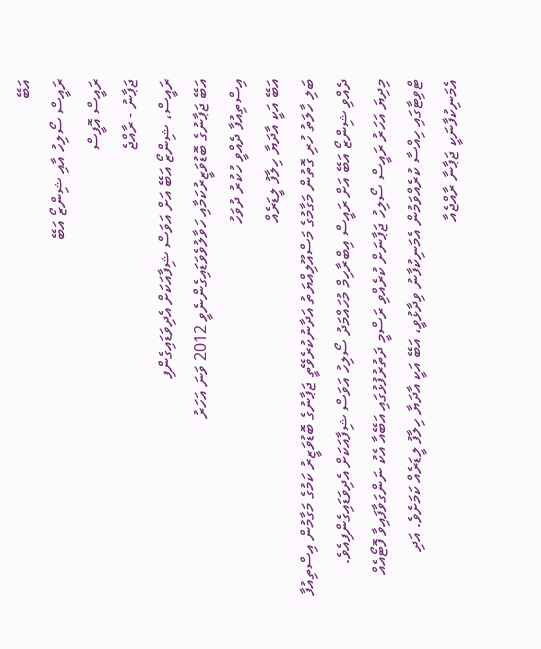އަބޭ
ރައީސް ސޯލިހު އާއި ޝިންޒޯ އަބޭ
ރައީސް އޮފީސް
ޖަޕާނު - ރާއްޖެ
ރައީސް، ޝިންޒޯ އަބޭ އަށް އަވަސް ޝިފާއަކަށް އެދިވަޑައިގެންފި
އަބޭ ޖަޕާނުގެ ބޮޑުވަޒީރުކަމާއި ހަވާލުވެވަޑައިގެންނެވީ 2012 ވަނަ އަހަރު
އިސްތިއުފާ ދެއްވީ ހުކުރު ދުވަހު
އަބޭ އަކީ އާދަޔާ ހިލާފު ލީޑަރެއް
ބަލި ހާލަތު ހުރި ގޮތުން މަގާމުގެ މަސްއޫލިއްޔަތު އަދާނުކުރެވޭތީ ޖަޕާނުގެ ބޮޑުވަޒީރު ކަމުގެ މަގާމުން އިސްތިއުފާ ދެއްވި ޝިންޒޯ އަބޭ އަށް ރައީސް އިބްރާހިމް މުހައްމަދު ސޯލިހު އަވަސް ޝިފާއަކަށް އެދިވަޑައިގެންފިއެވެ.
މިދިޔަ އަހަރު ރައީސް ސޯލިހު ޖަޕާނަށް ކުރެއްވި ރަސްމީ ދަތުރުފުޅުގައި އަބޭއާ އެކު ނަންގަވާފައިވާ ފޮޓޯއެއް ޓްވިޓާގައި ހިއްސާ ކުރެއްވަމުން އެމަނިކުފާނު ވިދާޅުވީ، އަބޭ އަކީ އާދަޔާ ހިލާފު ލީޑަރެއް ކަމަށެވެ. އަދި އެމަނިކުފާނަކީ ޖަޕާނާ ރާއްޖެއާ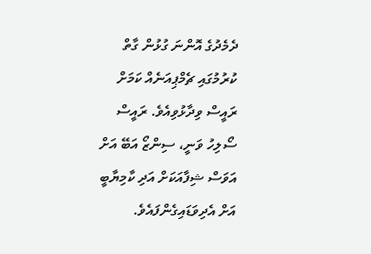ދެމެދުގެ އޮންނަ ގުޅުން ގާތް ކުރުމުގައި ޗެމްޕިއަނެއް ކަމަށް ރައީސް ވިދާޅުވިއެވެ. ރައީސް ސޯލިހު ވަނީ، ސިންޒޯ އަބޭ އަށް އަވަސް ޝިފާއަކަށް އަދި ކާމިޔާބީ އަށް އެދިވަޑައިގެންފައެވެ.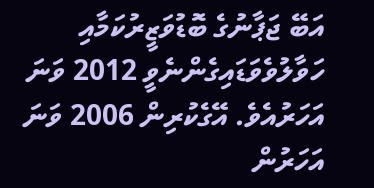އަބޭ ޖަޕާނުގެ ބޮޑުވަޒީރުކަމާއި ހަވާލުވެވަޑައިގެންނެވީ 2012 ވަނަ އަހަރުއެވެ. އޭގެކުރިން 2006 ވަނަ އަހަރުން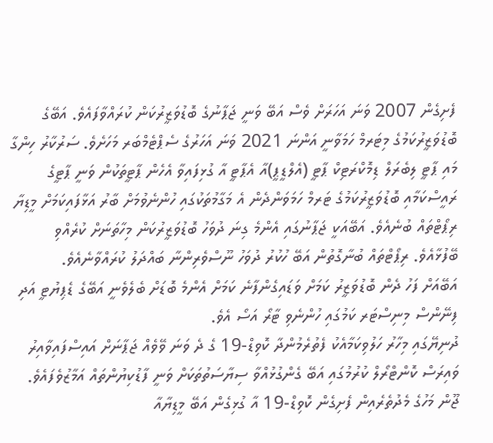ފެށިގެން 2007 ވަނަ އަހަރަށް ވެސް އަބޭ ވަނީ ޖަޕާނުގެ ބޮޑުވަޒީރުކަން ކުރައްވާފައެވެ. އަބޭގެ ބޮޑުވަޒީރުކަމުގެ މިޓަރމް ހަމަވާނީ އަންނަ 2021 ވަނަ އަހަރުގެ ސެޕްޓެމްބަރ މަހަށެވެ. ސަރުކާރު ހިންގާ މައި ޕާޓީ ލިބެރަލް ޑިމޮކްރަޓިކް ޕާޓީ (އެލްޑީޕީ)އާ އެޕާޓީ އާ ގުޅިފައިވާ އެހެން ޕާޓީތަކުން ވަނީ ޕާޓީގެ ރައީސްކަމާއި ބޮޑުވަޒީރުކަމުގެ ޓަރމް ހަމަވަންދެން އެ މަގާމުތަކުގައި ހުންނެވުމަށް ބާރު އަޅާފައިކަމަށް މީޑިޔާ ރިޕޯޓްތައް ބުނެއެވެ. އަބޭއަކީ ޖަޕާނުގައި އެންމެ ގިނަ ދުވަހު ބޮޑުވަޒީރުކަން މިހާތަނަށް ކުރެއްވި ބޭފުޅާއެވެ. ރިޕޯޓްތައް ބުނާގޮތުން އަބޭ ހުކުރު ދުވަހު ނޫސްވެރިންނާ ބައްދަލު ކުރައްވާނެއެވެ.
އަބޭއަށް ފަހު ދެން ބޮޑުވަޒީރު ކަމަށް ވަޑައިގެންފާނެ ކަމަށް އެންމެ ބޮޑަށް ބެލެވެނީ އަބޭގެ ޑެޕިޔުޓީ އަދި ފިނޭންސް މިނިސްޓަރ ކަމުގައި ހުންނެވި ޓާރޯ އަސޯ އެވެ.
ދުނިޔޭގައި މިހާރު ހަލުވިކަމާއެކު ފެތުރެމުންދާ ކޮވިޑް-19 ގެ ދެ ވަނަ ވޭވެއް ޖަޕާނަށް އައިސްފައިވާއިރު ވައިރަސް ކޮންޓްރޯލް ކުރުމުގައި އަބޭ ގެންގުޅުއްވާ ސިޔާސަތުތަކަށް ވަނީ ފާޑުކިޔުންތައް އަމާޒުވެފައެވެ. ޖޫން މަހުގެ މެދުތެރެއިން ފެށިގެން ކޮވިޑް-19 އާ ގުޅިގެން އަބޭ މީޑިޔާއާ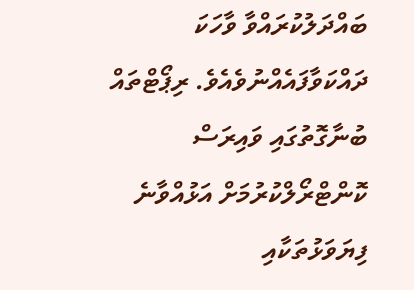ބައްދަލުކުރައްވާ ވާހަކަ ދައްކަވާފައެއްނުވެއެވެ. ރިޕޯޓްތައް ބުނާގޮތުގައި ވައިރަސް ކޮންޓްރޯލްކުރުމަށް އަޅުއްވާނެ ފިޔަވަޅުތަކާއި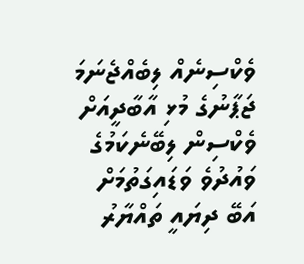ވެކްސިނެއް ލިބެއްޖެނަމަ ޖަޕާނުގެ މުޅި އާބާދީއަށް ވެކްސިން ލިބޭނެކަމުގެ ވައުދުވެ ވަޑައިގަތުމަށް އަބޭ ދިޔައީ ތައްޔާރު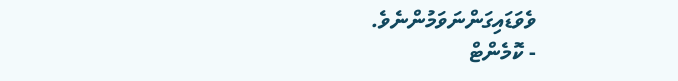ވެވަޑައިގަންނަވަމުންނެވެ.
- ކޮމެންޓް